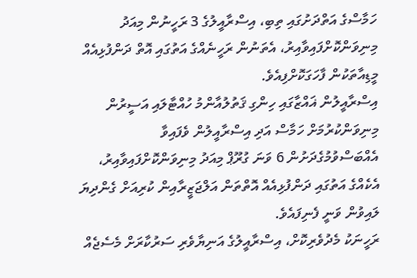ހަމާސްގެ އަތްދަށުގައި ތިބި، އިސްރާއީލުގެ 3 ރަހީނުން މިއަދު މިނިވަންކޮށްފައިވާއިރު، އެތަނުން ރަހީނެއްގެ އަތުގައި އޮތް ދަންފުޅިއެއް މީޑިއާތަކުން ފާހަގަކޮށްފިއެވެ.
އިސްރާއީލުން ޣައްޒާގައި ހިންގި ޤަތުލުއާންމު ހުއްޓާލައި އަސީރުން މިނިވަންކުރުމަށް ހަމާސް އަދި އިސްރާއީލުން ވެފައިވާ އެއްބަސްވުމުގެދަށުން 6 ވަނަ ގުރޫޕް މިއަދު މިނިވަންކޮށްފައިވާއިރު، އެކެއްގެ އަތުގައި ދަންފުޅިއެއް އޮތްތަން އަލްޖަޒީރާއިން ކުރިއަށް ގެންދިޔަ ލައިވުން ވަނީ ފެނިފައެވެ.
ރަހީނަކު މެދުވެރިކޮށް، އިސްރާއީލުގެ އަނިޔާވެރި ސަރުކާރަށް މެސެޖެއް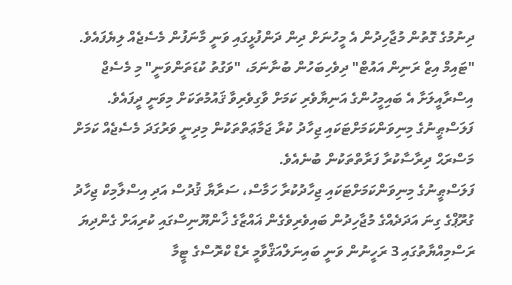ދިނުމުގެ ގޮތުން މުޖާހިދުން އެ މީހުނަށް ދިން ދަންފުޅީގައި ވަނީ މާނަފުން މެސެޖެއް ލިޔެފައެވެ. "ޓައިމް އިޒް ރަނިން އައުޓް" ދިވެހިބަހުން ބުނާނަމަ، "ވަގުތު ކުޑަތަންވަނީ" މި މެސެޖް އިސްރާއީލަށާ އެ ބައިމީހުންގެ އަނިޔާވެރި ކަމަށް ވާގިވެރިވާ ޤައުމުތަކަށް މިވަނީ ދީފައެވެ.
ފަލަސްޠީނުގެ މިނިވަންކަމަށްޓަކައި ޖިހާދު ކުރާ ޖަމާޢަތްތަކުން މިދިނީ ވަރުގަދަ މެސެޖެއް ކަމަށް މަސްރަޙް ދިރާސާކުރާ ފަރާތްތަކުން ބުނެއެވެ.
ފަލަސްޠީނުގެ މިނިވަންކަމަށްޓަކައި ޖިހާދުކުރާ ހަމާސް، ސަރާޔާ ޤުދުސް އަދި އިސްލާމިކް ޖިހާދު ގުރޫޕްގެ ގިނަ އަދަދެއްގެ މުޖާހިދުން ބައިވެރިވެގެން ޣައްޒާގެ ޚާންޔޫނިސްގައި ކުރިއަށް ގެންދިޔަ ރަސްމިއްޔާތުގައި 3 ރަހީނުން ވަނީ ބައިނަލްއަޤްވާމީ ރެޑް ކްރޮސްގެ ޓީމާ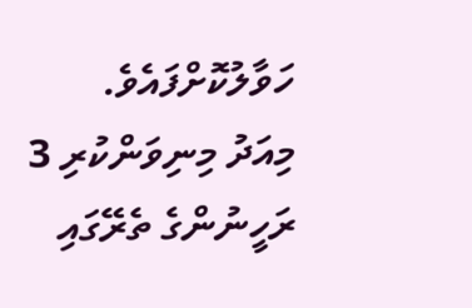ހަވާލުކޮށްފައެވެ.
މިއަދު މިނިވަންކުރި 3 ރަހީނުންގެ ތެރޭގައި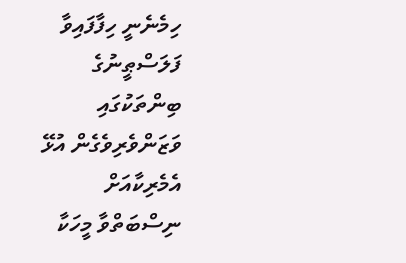ހިމެނެނީ ހިފާފައިވާ ފަލަސްޠީނުގެ ބިންތަކުގައި ވަޒަންވެރިވެގެން އުޅޭ އެމެރިކާއަށް ނިސްބަތްވާ މީހަކާ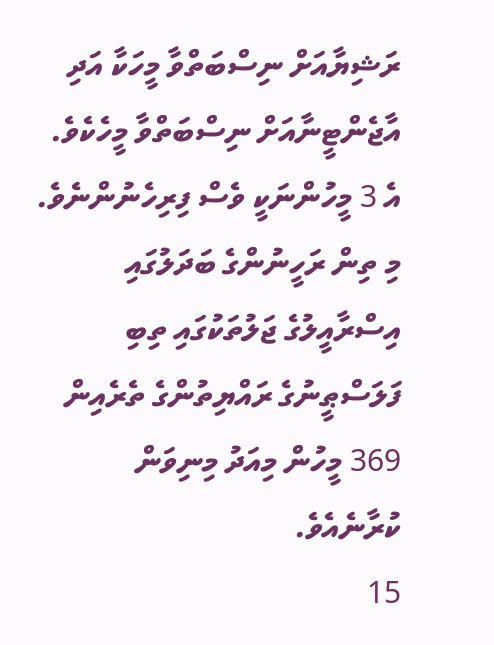ރަޝިޔާއަށް ނިސްބަތްވާ މީހަކާ އަދި އާޖެންޓީނާއަށް ނިސްބަތްވާ މީހެކެވެ. އެ 3 މީހުންނަކީ ވެސް ފިރިހެނުންނެވެ.
މި ތިން ރަހީނުންގެ ބަދަލުގައި އިސްރާއީލުގެ ޖަލުތަކުގައި ތިބި ފަލަސްޠީނުގެ ރައްޔިތުންގެ ތެރެއިން 369 މީހުން މިއަދު މިނިވަން ކުރާނެއެވެ.
15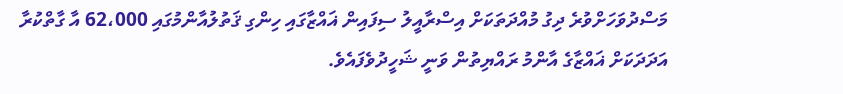މަސްދުވަހަށްވުރެ ދިގު މުއްދަތަކަށް އިސްރާއީލު ސިފައިން ޣައްޒާގައި ހިންގި ޤަތުލުއާންމުގައި 62،000 އާ ގާތްކުރާ އަދަދަކަށް ޣައްޒާގެ އާންމު ރައްޔިތުން ވަނީ ޝަހީދުވެފައެވެ.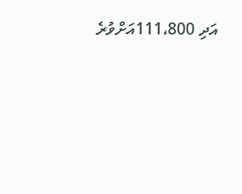އަދި 111،800އަށްވުރެ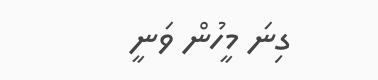ގިނަ މީހުން ވަނީ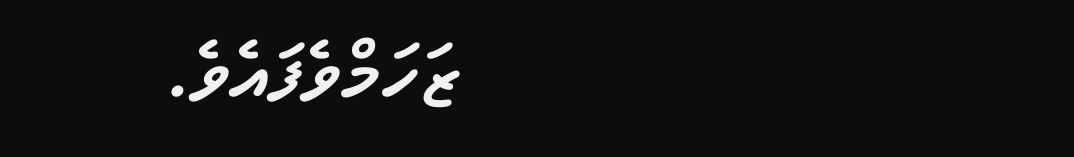ޒަހަމްވެފައެވެ.